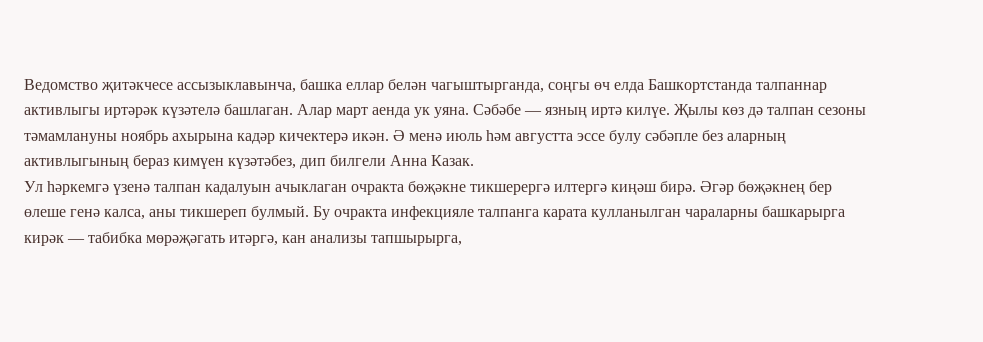Ведомство җитәкчесе ассызыклавынча, башка еллар белән чагыштырганда, соңгы өч елда Башкортстанда талпаннар активлыгы иртәрәк күзәтелә башлаган. Алар март аенда ук уяна. Сәбәбе — язның иртә килүе. Җылы көз дә талпан сезоны тәмамлануны ноябрь ахырына кадәр кичектерә икән. Ә менә июль һәм августта эссе булу сәбәпле без аларның активлыгының бераз кимүен күзәтәбез, дип билгели Анна Казак.
Ул һәркемгә үзенә талпан кадалуын ачыклаган очракта бөҗәкне тикшерергә илтергә киңәш бирә. Әгәр бөҗәкнең бер өлеше генә калса, аны тикшереп булмый. Бу очракта инфекцияле талпанга карата кулланылган чараларны башкарырга кирәк — табибка мөрәҗәгать итәргә, кан анализы тапшырырга,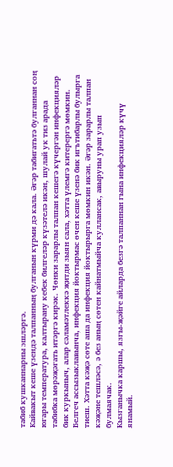табиб кушканнарны эшләргә.
Кайвакыт кеше үзендә талпанның булганын күрми дә кала. Әгәр табигатьтә булганнан соң югары температура, калтырану кебек билгеләр күзәтелә икән, шулай ук тиз арада табибка мөрәҗәгать итәргә кирәк. Чөнки зарарлы талпан кешегә күчергән инфекцияләр бик куркыныч, алар сәламәтлеккә җитди зыян сала, хәтта үлемгә китерергә мөмкин.
Белгеч ассызыклавынча, инфекция йоктырмас өчен кеше үзенә бик игътибарлы булырга тиеш. Хәтта кәҗә сөте аша да инфекция йоктырырга мөмкин икән. Әгәр зарарлы талпан кәҗәне тешләсә, ә без аның сөтен кайнатмыйча куллансак, авыруны урап узып булмаячак.
Кызганычка каршы, язгы-җәйге айларда безгә талпаннан гына инфекцияләр күчү янамый.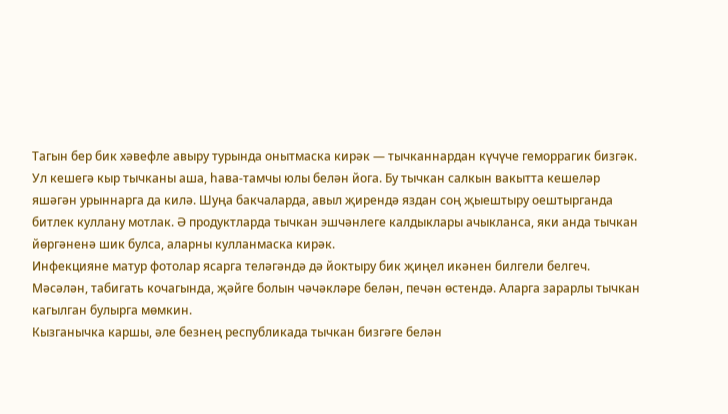Тагын бер бик хәвефле авыру турында онытмаска кирәк — тычканнардан күчүче геморрагик бизгәк. Ул кешегә кыр тычканы аша, һава-тамчы юлы белән йога. Бу тычкан салкын вакытта кешеләр яшәгән урыннарга да килә. Шуңа бакчаларда, авыл җирендә яздан соң җыештыру оештырганда битлек куллану мотлак. Ә продуктларда тычкан эшчәнлеге калдыклары ачыкланса, яки анда тычкан йөргәненә шик булса, аларны кулланмаска кирәк.
Инфекцияне матур фотолар ясарга теләгәндә дә йоктыру бик җиңел икәнен билгели белгеч. Мәсәлән, табигать кочагында, җәйге болын чәчәкләре белән, печән өстендә. Аларга зарарлы тычкан кагылган булырга мөмкин.
Кызганычка каршы, әле безнең республикада тычкан бизгәге белән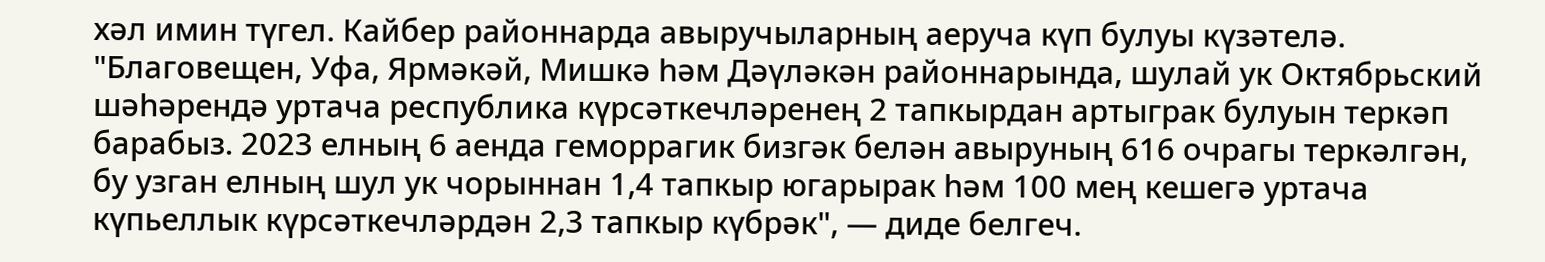хәл имин түгел. Кайбер районнарда авыручыларның аеруча күп булуы күзәтелә.
"Благовещен, Уфа, Ярмәкәй, Мишкә һәм Дәүләкән районнарында, шулай ук Октябрьский шәһәрендә уртача республика күрсәткечләренең 2 тапкырдан артыграк булуын теркәп барабыз. 2023 елның 6 аенда геморрагик бизгәк белән авыруның 616 очрагы теркәлгән, бу узган елның шул ук чорыннан 1,4 тапкыр югарырак һәм 100 мең кешегә уртача күпьеллык күрсәткечләрдән 2,3 тапкыр күбрәк", — диде белгеч.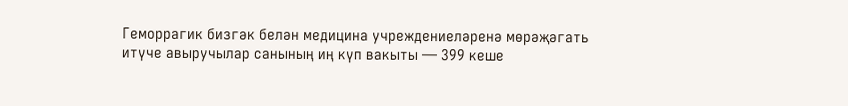Геморрагик бизгәк белән медицина учреждениеләренә мөрәҗәгать итүче авыручылар санының иң күп вакыты — 399 кеше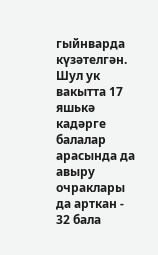гыйнварда күзәтелгән. Шул ук вакытта 17 яшькә кадәрге балалар арасында да авыру очраклары да арткан - 32 бала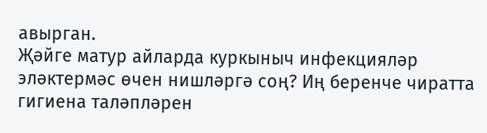авырган.
Җәйге матур айларда куркыныч инфекцияләр эләктермәс өчен нишләргә соң? Иң беренче чиратта гигиена таләпләрен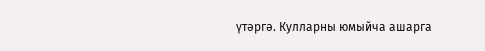үтәргә. Кулларны юмыйча ашарга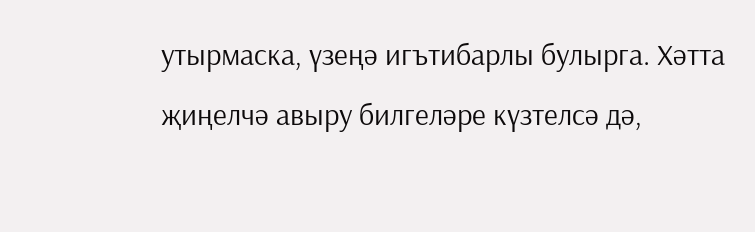утырмаска, үзеңә игътибарлы булырга. Хәтта җиңелчә авыру билгеләре күзтелсә дә,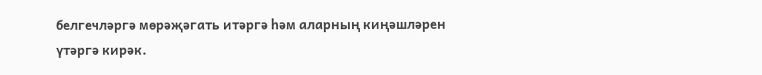белгечләргә мөрәҗәгать итәргә һәм аларның киңәшләрен үтәргә кирәк.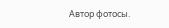Автор фотосы.